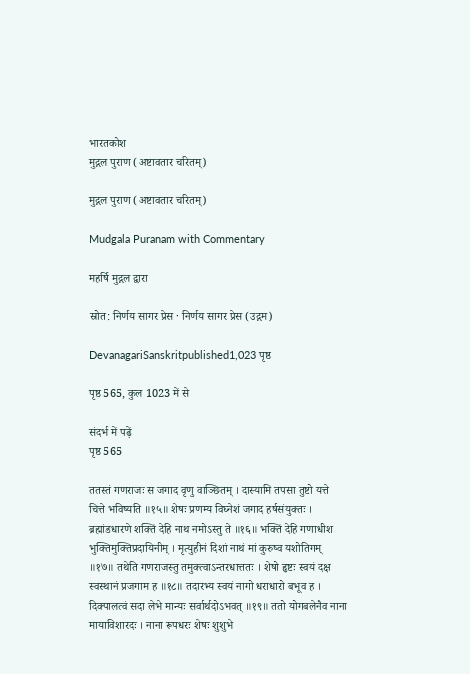भारतकोश
मुद्गल पुराण (अष्टावतार चरितम्)

मुद्गल पुराण (अष्टावतार चरितम्)

Mudgala Puranam with Commentary

महर्षि मुद्गल द्वारा

स्रोत: निर्णय सागर प्रेस · निर्णय सागर प्रेस (उद्गम)

DevanagariSanskritpublished1,023 पृष्ठ

पृष्ठ 565, कुल 1023 में से

संदर्भ में पढ़ें
पृष्ठ 565

ततस्तं गणराजः स जगाद वृणु वाञ्छितम् । दास्यामि तपसा तुष्टो यत्ते चित्ते भविष्यति ॥१५॥ शेषः प्रणम्य विघ्नेशं जगाद हर्षसंयुक्तः । ब्रह्मांडधारणे शक्तिं देहि नाथ नमोऽस्तु ते ॥१६॥ भक्तिं देहि गणाधीश भुक्तिमुक्तिप्रदायिनीम् । मृत्युहीनं दिशां नाथं मां कुरुष्व यशोतिगम् ॥१७॥ तथेति गणराजस्तु तमुक्त्वाऽन्तरधात्ततः । शेषो हृष्टः स्वयं दक्ष स्वस्थानं प्रजगाम ह ॥१८॥ तदारभ्य स्वयं नागो धराधारो बभूव ह । दिक्पालत्वं सदा लेभे मान्यः सर्वार्थदोऽभवत् ॥१९॥ ततो योगबलेनैव नाना मायाविशारदः । नाना रूपधरः शेषः शुशुभे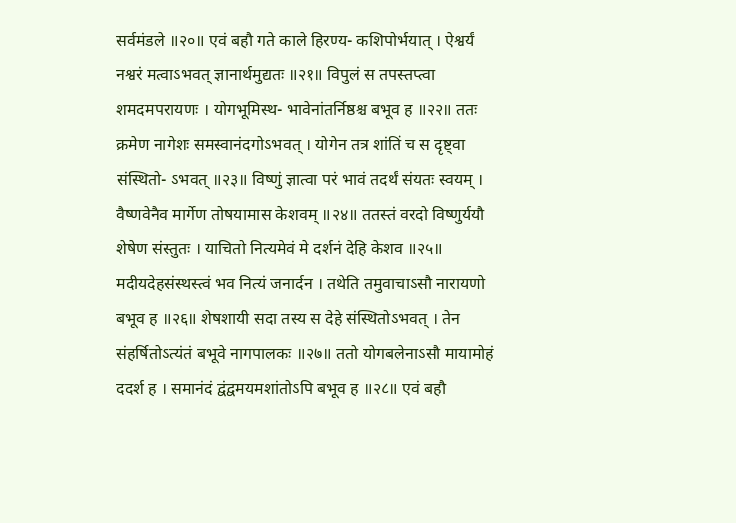सर्वमंडले ॥२०॥ एवं बहौ गते काले हिरण्य- कशिपोर्भयात् । ऐश्वर्यं नश्वरं मत्वाऽभवत् ज्ञानार्थमुद्यतः ॥२१॥ विपुलं स तपस्तप्त्वा शमदमपरायणः । योगभूमिस्थ- भावेनांतर्निष्ठश्च बभूव ह ॥२२॥ ततः क्रमेण नागेशः समस्वानंदगोऽभवत् । योगेन तत्र शांतिं च स दृष्ट्वा संस्थितो- ऽभवत् ॥२३॥ विष्णुं ज्ञात्वा परं भावं तदर्थं संयतः स्वयम् । वैष्णवेनैव मार्गेण तोषयामास केशवम् ॥२४॥ ततस्तं वरदो विष्णुर्ययौ शेषेण संस्तुतः । याचितो नित्यमेवं मे दर्शनं देहि केशव ॥२५॥ मदीयदेहसंस्थस्त्वं भव नित्यं जनार्दन । तथेति तमुवाचाऽसौ नारायणो बभूव ह ॥२६॥ शेषशायी सदा तस्य स देहे संस्थितोऽभवत् । तेन संहर्षितोऽत्यंतं बभूवे नागपालकः ॥२७॥ ततो योगबलेनाऽसौ मायामोहं ददर्श ह । समानंदं द्वंद्वमयमशांतोऽपि बभूव ह ॥२८॥ एवं बहौ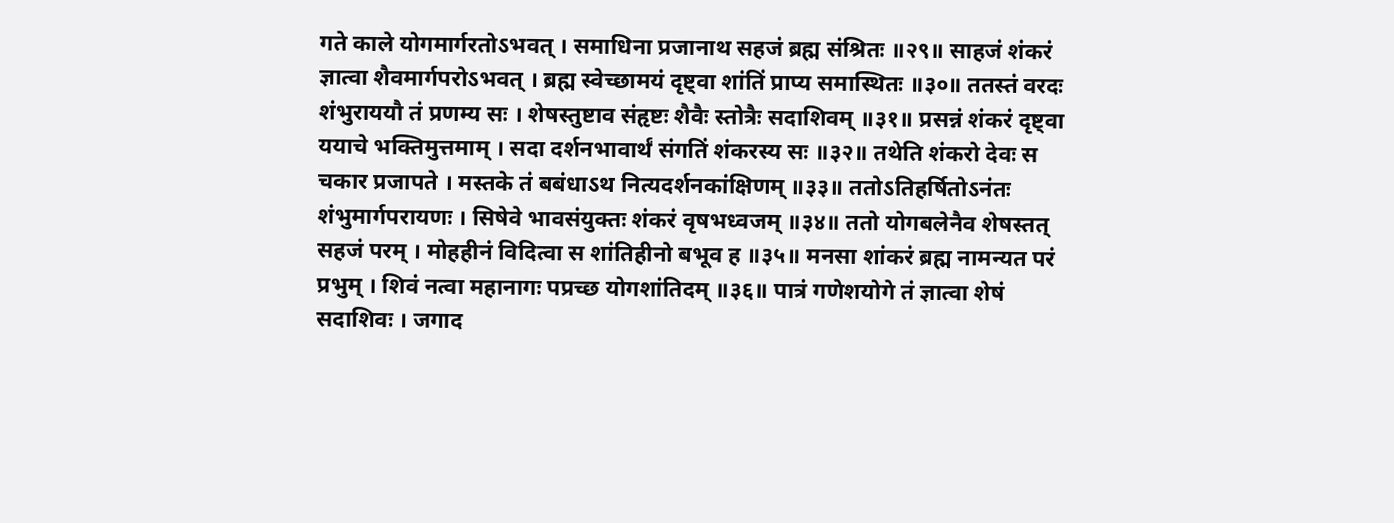गते काले योगमार्गरतोऽभवत् । समाधिना प्रजानाथ सहजं ब्रह्म संश्रितः ॥२९॥ साहजं शंकरं ज्ञात्वा शैवमार्गपरोऽभवत् । ब्रह्म स्वेच्छामयं दृष्ट्वा शांतिं प्राप्य समास्थितः ॥३०॥ ततस्तं वरदः शंभुराययौ तं प्रणम्य सः । शेषस्तुष्टाव संहृष्टः शैवैः स्तोत्रैः सदाशिवम् ॥३१॥ प्रसन्नं शंकरं दृष्ट्वा ययाचे भक्तिमुत्तमाम् । सदा दर्शनभावार्थं संगतिं शंकरस्य सः ॥३२॥ तथेति शंकरो देवः स चकार प्रजापते । मस्तके तं बबंधाऽथ नित्यदर्शनकांक्षिणम् ॥३३॥ ततोऽतिहर्षितोऽनंतः शंभुमार्गपरायणः । सिषेवे भावसंयुक्तः शंकरं वृषभध्वजम् ॥३४॥ ततो योगबलेनैव शेषस्तत् सहजं परम् । मोहहीनं विदित्वा स शांतिहीनो बभूव ह ॥३५॥ मनसा शांकरं ब्रह्म नामन्यत परं प्रभुम् । शिवं नत्वा महानागः पप्रच्छ योगशांतिदम् ॥३६॥ पात्रं गणेशयोगे तं ज्ञात्वा शेषं सदाशिवः । जगाद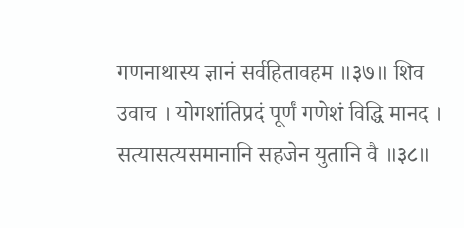गणनाथास्य ज्ञानं सर्वहितावहम ॥३७॥ शिव उवाच । योगशांतिप्रदं पूर्णं गणेशं विद्धि मानद । सत्यासत्यसमानानि सहजेन युतानि वै ॥३८॥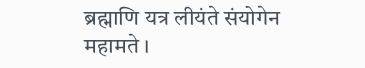ब्रह्माणि यत्र लीयंते संयोगेन महामते ।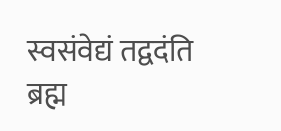स्वसंवेद्यं तद्वदंति ब्रह्म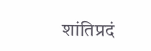शांतिप्रदं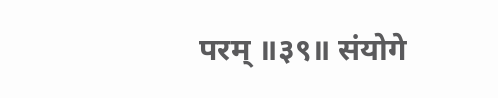परम् ॥३९॥ संयोगे